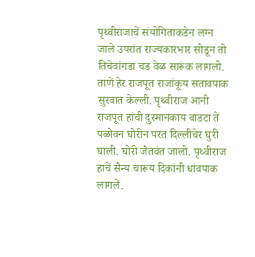पृथ्वीराजाचें संयोगिताकडेन लग्न जाले उपरांत राज्यकारभार सोडून तो तिचेवांगडा चड वेळ सारूंक लागलो. ताणें हेर राजपूत राजांकूय सतावपाक सुरवात केल्ली. पृथ्वीराज आनी राजपूत हांची दुस्मानकाय वाडटा तें पळोवन घोरीन परत दिल्लीचेर घुरी घाली. घोरी जैतवंत जालो. पृथ्वीराज हाचें सैन्य चारूय दिकांनी धांवपाक लागलें.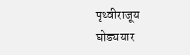पृथ्वीराजूय घोड्ययार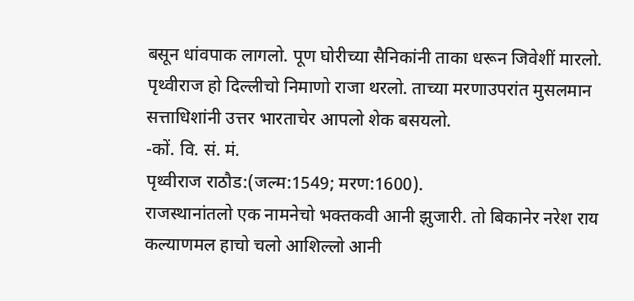बसून धांवपाक लागलो. पूण घोरीच्या सैनिकांनी ताका धरून जिवेशीं मारलो. पृथ्वीराज हो दिल्लीचो निमाणो राजा थरलो. ताच्या मरणाउपरांत मुसलमान सत्ताधिशांनी उत्तर भारताचेर आपलो शेक बसयलो.
-कों. वि. सं. मं.
पृथ्वीराज राठौड:(जल्म:1549; मरण:1600).
राजस्थानांतलो एक नामनेचो भक्तकवी आनी झुजारी. तो बिकानेर नरेश राय कल्याणमल हाचो चलो आशिल्लो आनी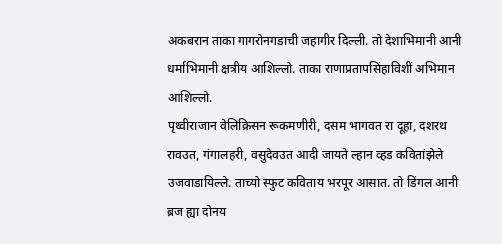अकबरान ताका गागरोनगडाची जहागीर दिल्ली. तो देशाभिमानी आनी धर्माभिमानी क्षत्रीय आशिल्लो. ताका राणाप्रतापसिंहाविशीं अभिमान आशिल्लो.
पृथ्वीराजान वेलिक्रिसन रूकमणीरी, दसम भागवत रा दूहा, दशरथ रावउत, गंगालहरी, वसुदेवउत आदी जायते ल्हान व्हड कवितांझेले उजवाडायिल्ले. ताच्यो स्फुट कविताय भरपूर आसात. तो डिंगल आनी ब्रज ह्या दोनय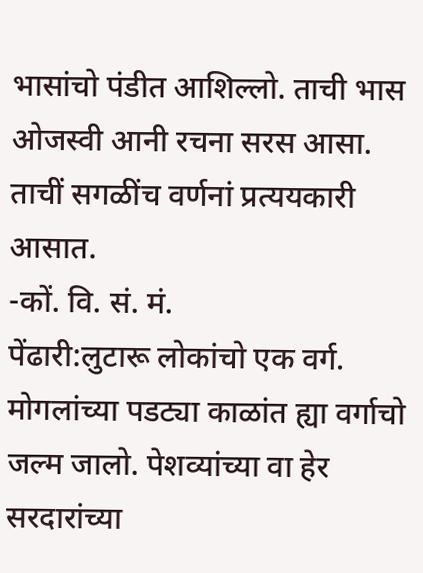भासांचो पंडीत आशिल्लो. ताची भास ओजस्वी आनी रचना सरस आसा. ताचीं सगळींच वर्णनां प्रत्ययकारी आसात.
-कों. वि. सं. मं.
पेंढारी:लुटारू लोकांचो एक वर्ग. मोगलांच्या पडट्या काळांत ह्या वर्गाचो जल्म जालो. पेशव्यांच्या वा हेर सरदारांच्या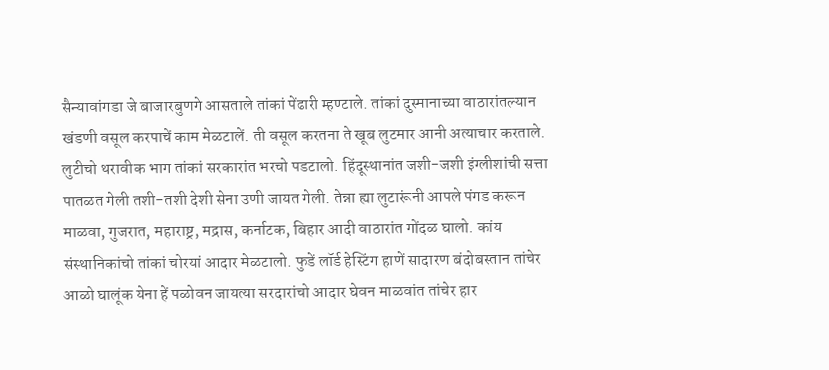सैन्यावांगडा जे बाजारबुणगे आसताले तांकां पेंढारी म्हण्टाले. तांकां दुस्मानाच्या वाठारांतल्यान खंडणी वसूल करपाचें काम मेळटालें. ती वसूल करतना ते खूब लुटमार आनी अत्याचार करताले. लुटीचो थरावीक भाग तांकां सरकारांत भरचो पडटालो. हिंदूस्थानांत जशी-जशी इंग्लीशांची सत्ता पातळत गेली तशी-तशी देशी सेना उणी जायत गेली. तेन्ना ह्या लुटारूंनी आपले पंगड करून माळवा, गुजरात, महाराष्ट्र, मद्रास, कर्नाटक, बिहार आदी वाठारांत गोंदळ घालो. कांय संस्थानिकांचो तांकां चोरयां आदार मेळटालो. फुडें लॉर्ड हेस्टिंग हाणें सादारण बंदोबस्तान तांचेर आळो घालूंक येना हें पळोवन जायत्या सरदारांचो आदार घेवन माळवांत तांचेर हार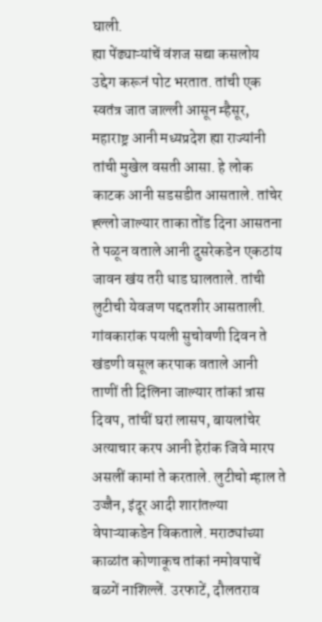घाली.
ह्या पेंढ्याऱ्यांचें वंशज सद्या कसलोय उद्देग करूनं पोट भरतात. तांची एक स्वतंत्र जात जाल्ली आसून म्हैसूर, महाराष्ट्र आनी मध्यप्रदेश ह्या राज्यांनी तांची मुखेल वसती आसा. हे लोक काटक आनी सडसडीत आसताले. तांचेर ह्ल्लो जाल्यार ताका तोंड दिना आसतना ते पळून वताले आनी दुसरेकडेन एकठांय जावन खंय तरी धाड घालताले. तांची लुटीची येवजण पद्दतशीर आसताली. गांवकारांक पयली सुचोवणी दिवन ते खंडणी वसूल करपाक वताले आनी ताणीं ती दिलिना जाल्यार तांकां त्रास दिवप, तांचीं घरां लासप, बायलांचेर अत्याचार करप आनी हेरांक जिवे मारप असलीं कामां ते करताले. लुटीचो म्हाल ते उज्जैन, इंदूर आदी शारांतल्या वेपाऱ्याकडेन विकताले. मराठ्यांच्या काळांत कोणाकूच तांकां नमोवपाचें बळगें नाशिल्लें. उरफाटें, दौलतराव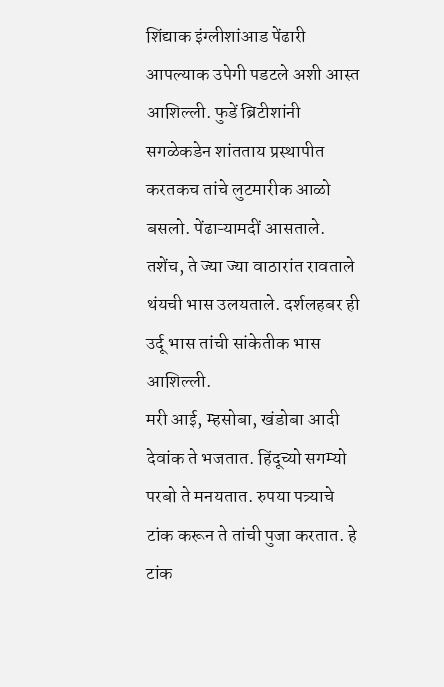शिंद्याक इंग्लीशांआड पेंढारी आपल्याक उपेगी पडटले अशी आस्त आशिल्ली. फुडें ब्रिटीशांनी सगळेकडेन शांतताय प्रस्थापीत करतकच तांचे लुटमारीक आळो बसलो. पेंढाऱ्यामदीं आसताले. तशेंच, ते ज्या ज्या वाठारांत रावताले थंयची भास उलयताले. दर्शलहबर ही उर्दू भास तांची सांकेतीक भास आशिल्ली.
मरी आई, म्हसोबा, खंडोबा आदी देवांक ते भजतात. हिंदूच्यो सगम्यो परबो ते मनयतात. रुपया पत्र्याचे टांक करून ते तांची पुजा करतात. हे टांक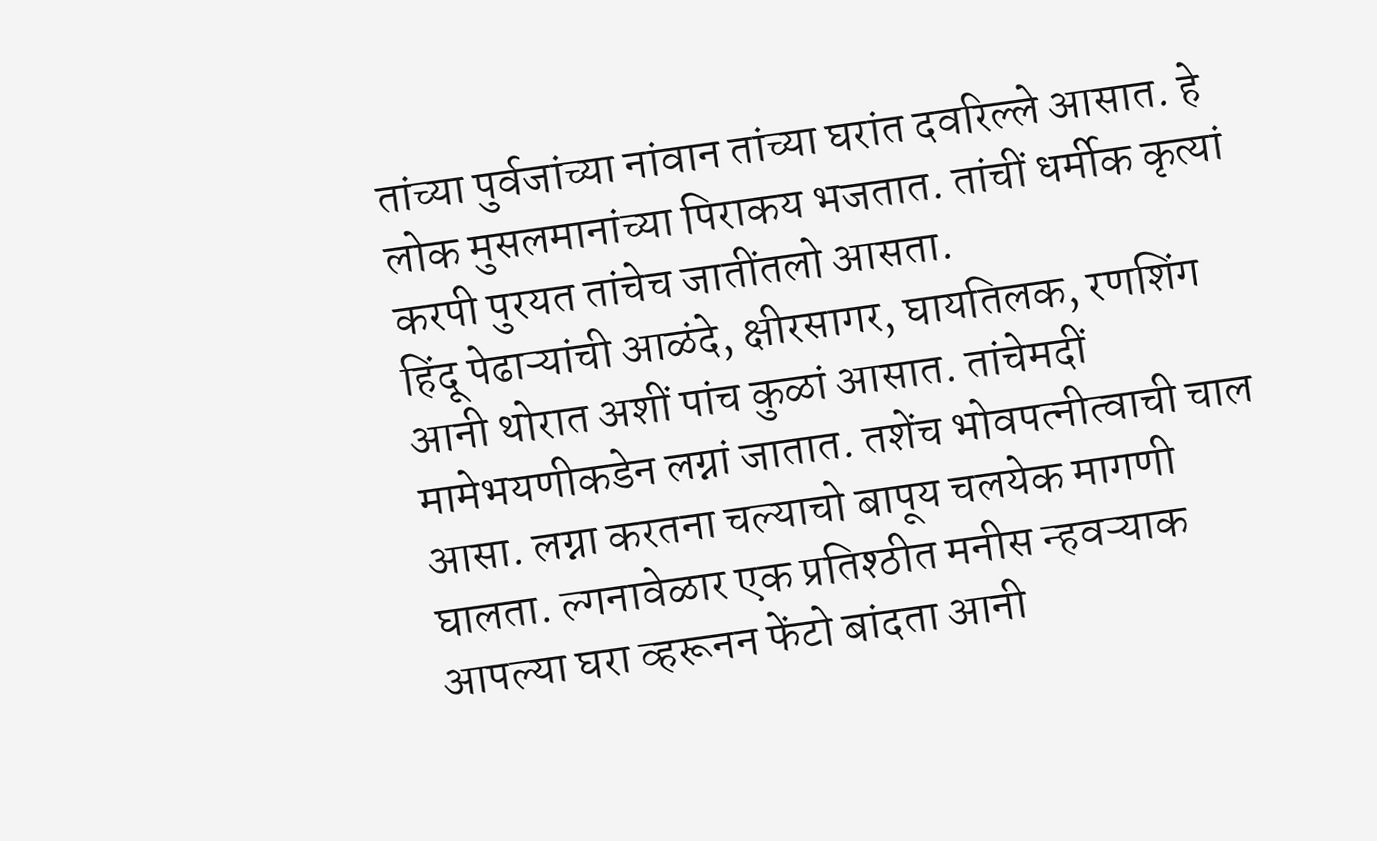तांच्या पुर्वजांच्या नांवान तांच्या घरांत दवरिल्ले आसात. हे लोक मुसलमानांच्या पिराकय भजतात. तांचीं धर्मीक कृत्यां करपी पुरयत तांचेच जातींतलो आसता.
हिंदू पेढाऱ्यांची आळंदे, क्षीरसागर, घायतिलक, रणशिंग आनी थोरात अशीं पांच कुळां आसात. तांचेमदीं मामेभयणीकडेन लग्नां जातात. तशेंच भोवपत्नीत्वाची चाल आसा. लग्ना करतना चल्याचो बापूय चलयेक मागणी घालता. ल्गनावेळार एक प्रतिश्ठीत मनीस न्हवऱ्याक आपल्या घरा व्हरूनन फेंटो बांदता आनी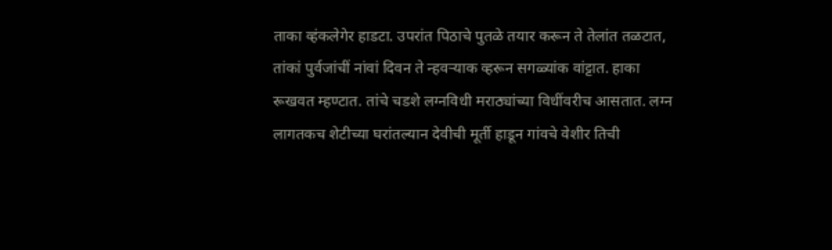ताका व्हंकलेगेर हाडटा. उपरांत पिठाचे पुतळे तयार करून ते तेलांत तळटात, तांकां पुर्वजांचीं नांवां दिवन ते न्हवऱ्याक व्हरून सगळ्यांक वांट्टात. हाका रूखवत म्हण्टात. तांचे चडशे लग्नविधी मराठ्यांच्या विधींवरीच आसतात. लग्न लागतकच शेटीच्या घरांतल्यान देवीची मूर्ती हाडून गांवचे वेशीर तिची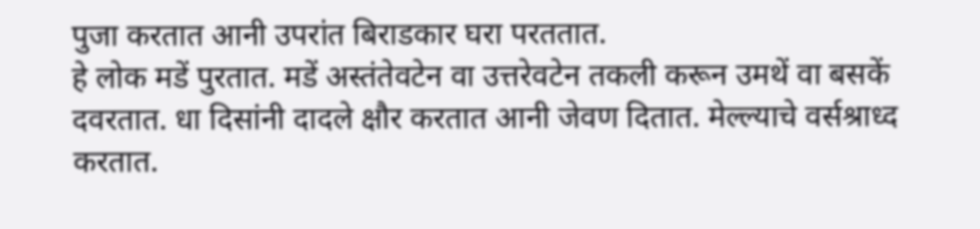पुजा करतात आनी उपरांत बिराडकार घरा परततात.
हे लोक मडें पुरतात. मडें अस्तंतेवटेन वा उत्तरेवटेन तकली करून उमथें वा बसकें दवरतात. धा दिसांनी दादले क्षौर करतात आनी जेवण दितात. मेल्ल्याचे वर्सश्राध्द करतात.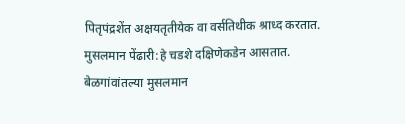पितृपंद्रशेंत अक्षयतृतीयेक वा वर्सतिथीक श्राध्द करतात.
मुसलमान पेंढारी:हे चडशे दक्षिणेकडेन आसतात. बेळगांवांतल्या मुसलमान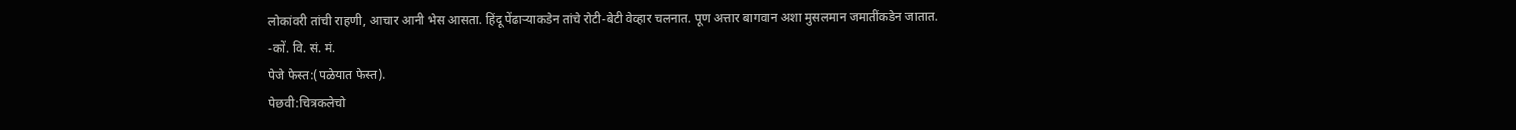लोकांवरी तांची राहणी, आचार आनी भेस आसता. हिंदू पेंढाऱ्याकडेन तांचे रोटी-बेटी वेव्हार चलनात. पूण अत्तार बागवान अशा मुसलमान जमातींकडेन जातात.
-कों. वि. सं. मं.
पेजे फेस्त:(पळेयात फेस्त).
पेछवी:चित्रकलेचो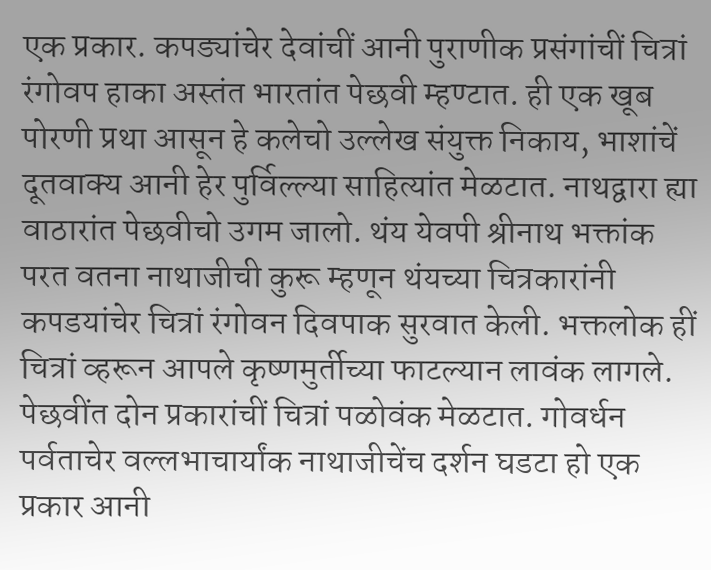एक प्रकार. कपड्यांचेर देवांचीं आनी पुराणीक प्रसंगांचीं चित्रां रंगोवप हाका अस्तंत भारतांत पेछवी म्हण्टात. ही एक खूब पोरणी प्रथा आसून हे कलेचो उल्लेख संयुक्त निकाय, भाशांचें दूतवाक्य आनी हेर पुर्विल्ल्या साहित्यांत मेळटात. नाथद्वारा ह्या वाठारांत पेछवीचो उगम जालो. थंय येवपी श्रीनाथ भक्तांक परत वतना नाथाजीची कुरू म्हणून थंयच्या चित्रकारांनी कपडयांचेर चित्रां रंगोवन दिवपाक सुरवात केली. भक्तलोक हीं चित्रां व्हरून आपले कृष्णमुर्तीच्या फाटल्यान लावंक लागले. पेछवींत दोन प्रकारांचीं चित्रां पळोवंक मेळटात. गोवर्धन पर्वताचेर वल्लभाचार्यांक नाथाजीचेंच दर्शन घडटा हो एक प्रकार आनी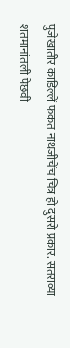पुजेखातीर काडिल्लें फकत नाथजीचेंच चित्र हो दुसरो प्रकार. सतराव्या शतमानांतली पेछवी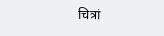चित्रां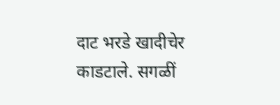दाट भरडे खादीचेर काडटाले. सगळीं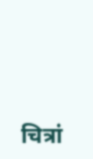चित्रां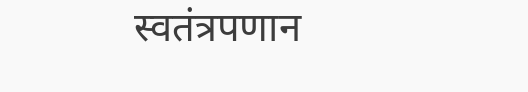स्वतंत्रपणान